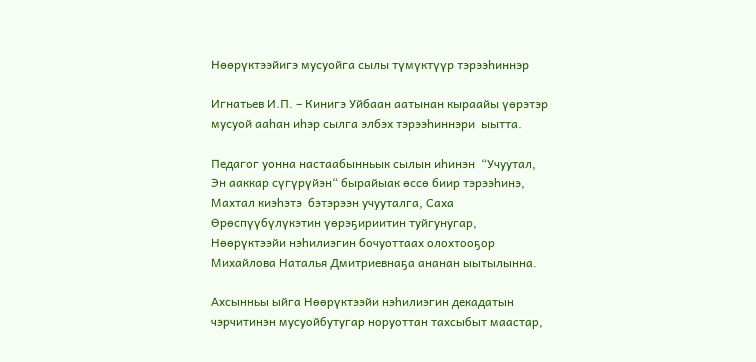Нөөрүктээйигэ мусуойга сылы түмүктүүр тэрээһиннэр

Игнатьев И.П. – Кинигэ Уйбаан аатынан кыраайы үөрэтэр мусуой ааһан иһэр сылга элбэх тэрээһиннэри  ыытта.

Педагог уонна настаабынньык сылын иһинэн  “Учуутал, Эн ааккар сүгүрүйэн“ бырайыак өссө биир тэрээһинэ, Махтал киэһэтэ  бэтэрээн учууталга, Саха Өрөспүүбүлүкэтин үөрэҕириитин туйгунугар, Нөөрүктээйи нэһилиэгин бочуоттаах олохтооҕор Михайлова Наталья Дмитриевнаҕа ананан ыытылынна.

Ахсынньы ыйга Нөөрүктээйи нэһилиэгин декадатын чэрчитинэн мусуойбутугар норуоттан тахсыбыт маастар,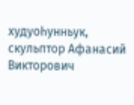худуоһунньук, скульптор Афанасий Викторович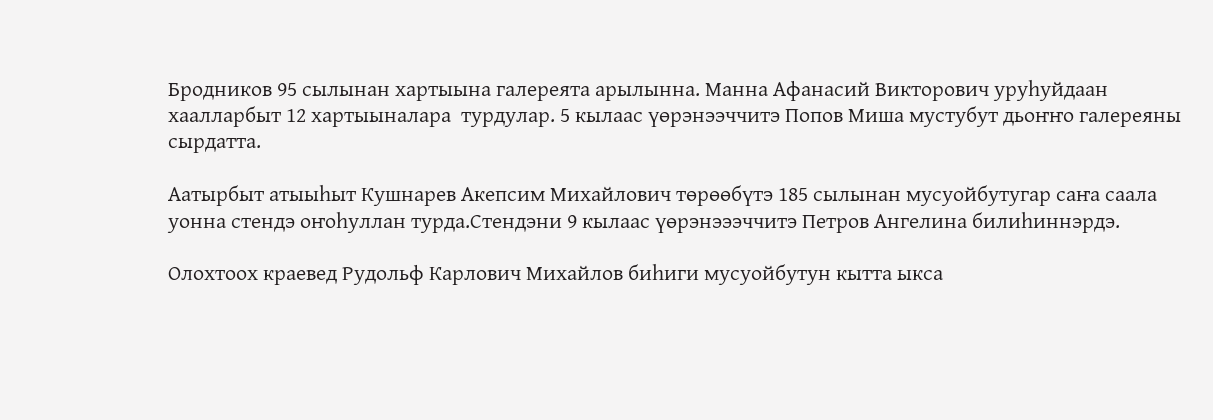Бродников 95 сылынан хартыына галереята арылынна. Манна Афанасий Викторович уруһуйдаан хаалларбыт 12 хартыыналара  турдулар. 5 кылаас үөрэнээччитэ Попов Миша мустубут дьоҥҥо галереяны сырдатта.

Аатырбыт атыыһыт Кушнарев Акепсим Михайлович төрөөбүтэ 185 сылынан мусуойбутугар саҥа саала уонна стендэ оҥоһуллан турда.Стендэни 9 кылаас үөрэнэээччитэ Петров Ангелина билиһиннэрдэ.

Олохтоох краевед Рудольф Карлович Михайлов биһиги мусуойбутун кытта ыкса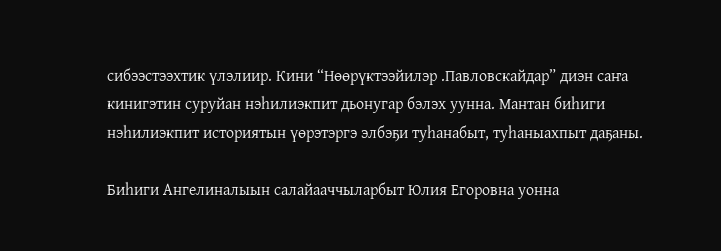сибээстээхтик үлэлиир. Кини “Нөөрүктээйилэр .Павловскайдар” диэн саҥа кинигэтин суруйан нэһилиэкпит дьонугар бэлэх уунна. Мантан биһиги нэһилиэкпит историятын үөрэтэргэ элбэҕи туһанабыт, туһаныахпыт даҕаны.

Биһиги Ангелиналыын салайааччыларбыт Юлия Егоровна уонна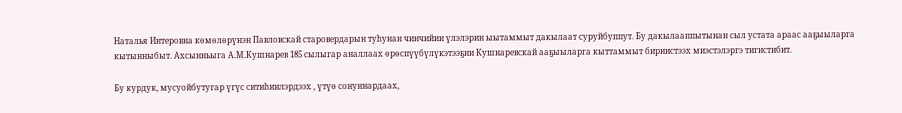Наталья Интеровна көмөлөрүнэн Павловскай старовердарын туһунан чинчийии үлэлэрин ыытаммыт дакылаат суруйбуппут. Бу дакылааппытынан сыл устата араас ааҕыыларга кытынныбыт. Ахсынньыга А.М.Кушнарев 185 сылыгар аналлаах өрөспүүбүлүкэтээҕии Кушнаревскай ааҕыыларга кыттаммыт бириистээх миэстэлэргэ тигистибит.

Бу курдук, мусуойбутугар үгүс ситиһиилэрдээх , үтүө сонуннардаах,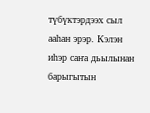түбүктэрдээх сыл ааһан эрэр. Кэлэн иһэр саҥа дьылынан барыгытын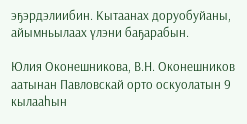эҕэрдэлиибин. Кытаанах доруобуйаны, айымньылаах үлэни баҕарабын.

Юлия Оконешникова, В.Н. Оконешников аатынан Павловскай орто оскуолатын 9 кылааһын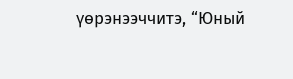үөрэнээччитэ, “Юный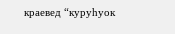краевед “куруһуок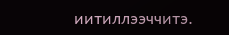иитиллээччитэ.